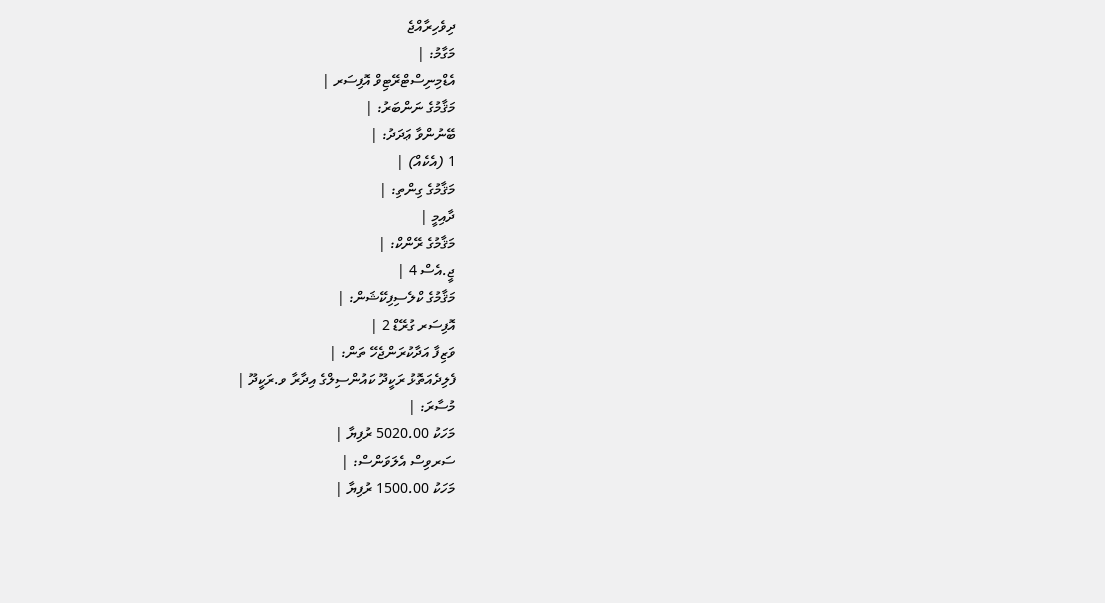ދިވެހިރާއްޖެ
މަގާމު: |
އެޑްމިނިސްޓްރޭޓިވް އޮފިސަރ |
މަޤާމުގެ ނަންބަރު: |
ބޭނުންވާ ޢަދަދު: |
1 (އެކެއް) |
މަޤާމުގެ ގިންތި: |
ދާއިމީ |
މަޤާމުގެ ރޭންކް: |
ޖީ.އެސް 4 |
މަޤާމުގެ ކްލެސިފިކޭޝަން: |
އޮފިސަރ ގުރޭޑް 2 |
ވަޒިފާ އަދާކުރަންޖެހޭ ތަން: |
ފެލިދެއަތޮޅު ރަކީދޫ ކައުންސިލްގެ އިދާރާ ވ.ރަކީދޫ |
މުސާރަ: |
މަހަކު 5020.00 ރުފިޔާ |
ސަރވިސް އެލަވަންސް: |
މަހަކު 1500.00 ރުފިޔާ |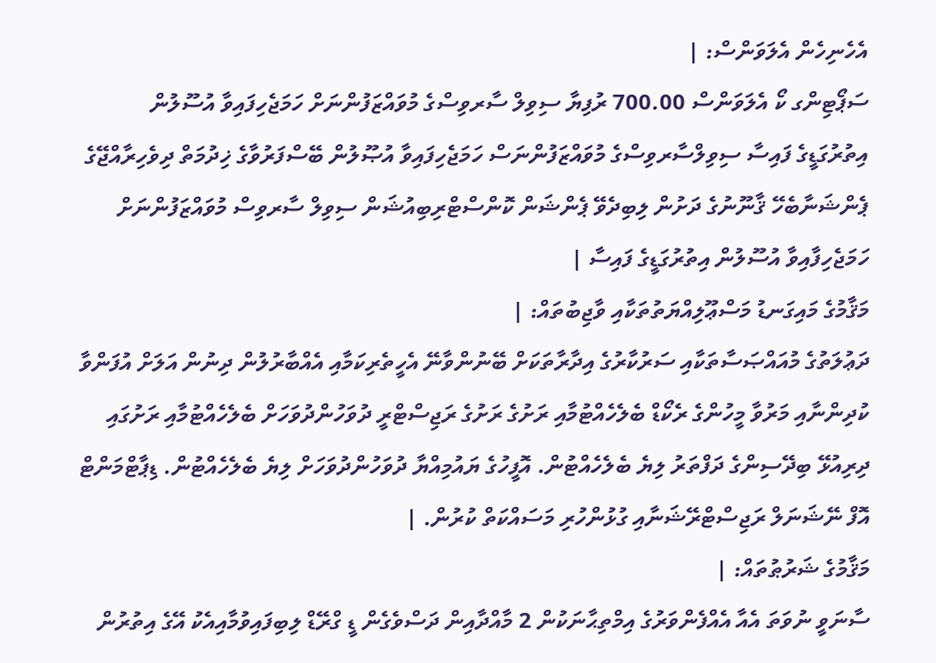އެހެނިހެން އެލަވަންސް: |
ސަޕޯޓިންގ ކޯ އެލަވަންސް 700.00 ރުފިޔާ ސިވިލް ސާރވިސްގެ މުވައްޒަފުންނަށް ހަމަޖެހިފައިވާ އުސޫލުން އިތުރުގަޑީގެ ފައިސާ ސިވިލްސާރވިސްގެ މުވައްޒަފުންނަސް ހަމަޖެހިފައިވާ އުޞޫލުން ބޭސްފަރުވާގެ ޚިދުމަތް ދިވެހިރާއްޖޭގެ ޕެންޝަނާބެހޭ ޤާނޫނުގެ ދަށުން ލިބިދެވޭ ޕެންޝަން ކޮންސްޓްރިބިއުޝަން ސިވިލް ސާރވިސް މުވައްޒަފުންނަށް ހަމަޖެހިފާއިވާ އުސޫލުން އިތުރުގަޑީގެ ފައިސާ |
މަޤާމުގެ މައިގަނޑު މަސްޢޫލިއްޔަތުތަކާއި ވާޖިބުތައް: |
ދަޢުލަތުގެ މުއައްޞަސާތަކާއި ސަރުކާރުގެ އިދާރާތަކަށް ބޭނުންވާނޭ އެހީތެރިކަމާއި އެއްބާރުލުން ދިނުން އަލަށް އުފަންވާ ކުދިންނާއި މަރުވާ މީހުންގެ ރެކޯޑް ބެލެހެއްޓުމާއި ރަށުގެ ރަށުގެ ރަޖިސްޓްރީ ދުވަހުންދުވަހަށް ބެލެހެއްޓުމާއި ރަށުގައި ދިރިއުޅޭ ބިދޭސިންގެ ދަފްތަރު ލިޔެ ބެލެހެއްޓުން. އޮފީހުގެ ޔައުމިއްޔާ ދުވަހުންދުވަހަށް ލިޔެ ބެލެހެއްޓުން. ޑިޕާޓްމަންޓް އޮފް ނޭޝަނަލް ރަޖިސްޓްރޭޝަނާއި ގުޅުންހުރި މަސައްކަތް ކުރުން. |
މަޤާމުގެ ޝަރުޠުތައް: |
ސާނަވީ ނުވަތަ އެއާ އެއްފެންވަރުގެ އިމްތިޙާނަކުން 2 މާއްދާއިން ދަސްވެގެން ޑީ ގްރޭޑް ލިބިފައިވުމާއިއެކު އޭގެ އިތުރުން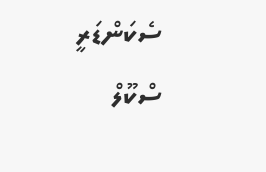ސެކަންޑަރީ ސްކޫލް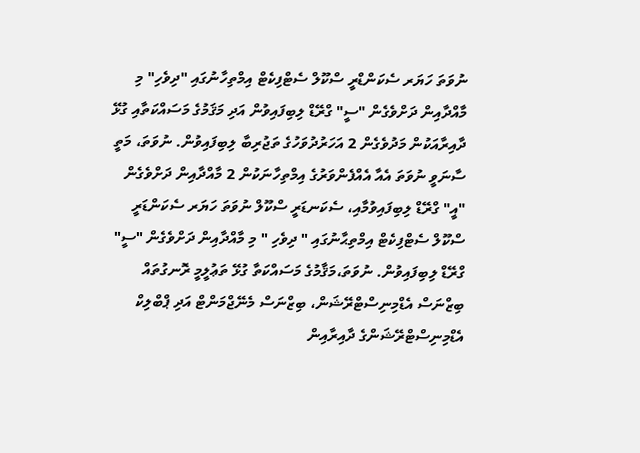ނުވަތަ ހަޔަރ ސެކަންޑްރީ ސްކޫލް ސެޓްފިކެޓް އިމްތިހާނުގައި "ދިވެހި" މި މާއްދާއިން ދަށްވެގެން "ސީ" ގްރޭޑް ލިބިފައިވުން އަދި މަޤަމުގެ މަސައްކަތާއި ގުޅޭ ދާއިރާއަކުން މަދުވެގެން 2 އަހަރުދުވަހުގެ ތަޖުރިބާ ލިބިފައިވުން. ނުވަތަ، މަތީ ސާނަވީ ނުވަތަ އެއާ އެއްފެންވަރުގެ އިމްތިހާނަކުން 2 މާއްދާއިން ދަށްވެގެން "އީ" ގްރޭޑް ލިބިފައިވުމާއި، ސެކަނޑަރީ ސްކޫލް ނުވަތަ ހަޔަރ ސެކަންޑަރީ ސްކޫލް ސެޓްފިކެޓް އިމްތިޙާނުގައި " ދިވެހި " މި މާއްދާއިން ދަށްވެގެން "ސީ" ގްރޭޑް ލިބިފައިވުން. ނުވަތަ،މަޤާމުގެ މަސައްކަތާ ގުޅޭ ތަޢުލީމީ ރޮނގުތައް ބިޒްނަސް އެޑްމިނިސްޓްރޭޝަން، ބިޒްނަސް މެނޭޖްމަންޓް އަދި ޕްބްލިކް އެޑްމިނިސްޓްރޭޝަންގެ ދާއިރާއިން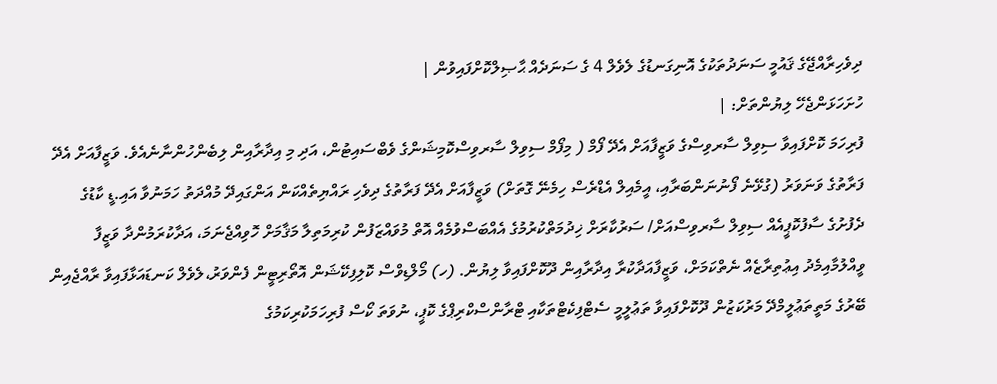ދިވެހިރާއްޖޭގެ ޤައުމީ ސަނަދުތަކުގެ އޮނިގަނޑުގެ ލެވެލް 4 ގެ ސަނަދެއް ޙާޞިލްކޮށްފައިވުން |
ހުށަހަޅަންޖެހޭ ލިޔުންތަށް: |
ފުރިހަމަ ކޮށްފައިވާ ސިވިލް ސާރވިސްގެ ވަޒީފާއަށް އެދޭ ފޯމް ( މިފޯމް ސިވިލް ސާރވިސްކޮމިޝަންގެ ވެބްސައިޓުން، އަދި މި އިދާރާއިން ލިބެންހުންނާނެއެވެ. ވަޒީފާއަށް އެދޭ ފަރާތުގެ ވަނަވަރު (ގުޅޭނެ ފޯނުނަންބަރާއި، އީމެއިލް އެޑްރެސް ހިމެނޭ ގޮތަށް) ވަޒީފާއަށް އެދޭ ފަރާތުގެ ދިވެހި ރައްޔިތެއްކަން އަންގައިދޭ މުއްދަތު ހަމަނުވާ އައި.ޑީ ކާޑުގެ ދެފުށުގެ ސާފުކޮޕީއެއް ސިވިލް ސާރވިސްއަށް/ ސަރުކާރަށް ޚިދުމަތްކުރުމުގެ އެއްބަސްވުމެއް އޮތް މުވައްޒަފުން ކުރިމަތިލާ މަޤާމަށް ހޮވިއްޖެނަމަ، އަދާކުރަމުންދާ ވަޒީފާ ވީއްލުމާއިމެދު އިޢުތިރާޒެއް ނެތްކަމަށް، ވަޒީފާއަދާކުރާ އިދާރާއިން ދޫކޮށްފައިވާ ލިޔުން. (ހ) މޯލްޑިވްސް ކޮލިފިކޭޝަން އޮތޯރިޓީން ފެންވަރު،ލެވެލް ކަނޑައަޅާފައިވާ ރާއްޖެއިން ބޭރުގެ މަތީތަޢުލީމްދޭ މަރުކަޒުން ދޫކޮށްފައިވާ ތަޢުލީމީ ސެޓްފިކެޓްތަކާއި ޓްރާންސްކްރިޕްގެ ކޮޕީ، ނުވަތަ ކޯސް ފުރިހަމަކުރިކަމުގެ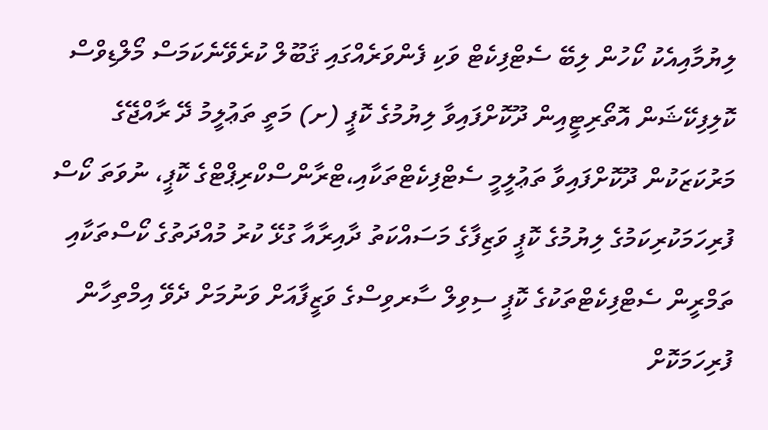ލިޔުމާއިއެކު ކޯހުން ލިބޭ ސެޓްފިކެޓް ވަކި ފެންވަރެއްގައި ޤަބޫލް ކުރެވޭނެކަމަސް މޯލްޑިވްސް ކޮލިފިކޭޝަން އޮތޯރިޓީއިން ދޫކޮށްފައިވާ ލިޔުމުގެ ކޮޕީ (ށ) މަތީ ތަޢުލީމު ދޭ ރާއްޖޭގެ މަރުކަޒަކުން ދޫކޮށްފައިވާ ތަޢުލީމީ ސެޓްފިކެޓްތަކާއި،ޓްރާންސްކްރިޕްޓްގެ ކޮޕީ، ނުވަތަ ކޯސް ފުރިހަމަކުރިކަމުގެ ލިޔުމުގެ ކޮޕީ ވަޒިފާގެ މަސައްކަތު ދާއިރާއާ ގުޅޭ ކުރު މުއްދަތުގެ ކޯސްތަކާއި ތަމްރީން ސެޓްފިކެޓްތަކުގެ ކޮޕީ ސިވިލް ސާރވިސްގެ ވަޒީފާއަށް ވަނުމަށް ދެވޭ އިމްތިހާން ފުރިހަމަކޮށް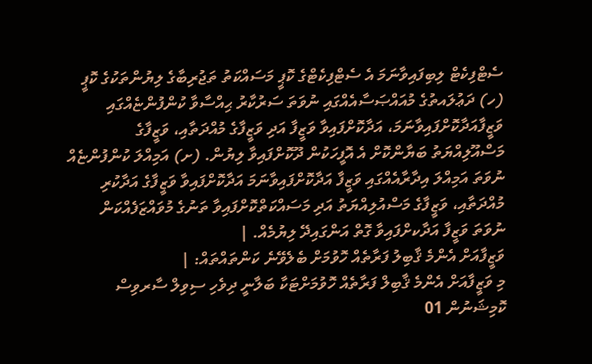ސެޓްފިކެޓް ލިބިފައިވާނަމަ އެ ސެޓްފިކެޓްގެ ކޮޕީ މަސައްކަތު ތަޖުރިބާގެ ލިޔުންތަކުގެ ކޮޕީ (ހ) ދަޢުލައތުގެ މުއައްޞަސާއެއްގައި ނުވަތަ ސަރުކާރު ޙިއްސާވާ ކުންފުންޏެއްގައި ވަޒީފާއަދާކޮށްފައިވާނަމަ، އަދާކޮށްފައިވާ ވަޒީފާ އަދި ވަޒީފާގެ މުއްދަތާއި، ވަޒީފާގެ މަސްއޫލިއްޔަތު ބަޔާންކޮށް އެ އޮފީހަކުން ދޫކޮށްފައިވާ ލިޔުން. (ށ) އަމިއްލަ ކުންފުންޏެއް ނުވަތަ އަމިއްލަ އިދާރާއެއްގައި ވަޒީފާ އަދާކޮށްފައިވާނަމަ އަދާކޮށްފައިވާ ވަޒީފާގެ އަދާކުރި މުއްދަތާއި، ވަޒީފާގެ މަސްއުލިއްޔަތު އަދި މަސައްކަތްކޮށްފައިވާ ތަނުގެ މުވައްޒަފެއްކަން ނުވަތަ ވަޒީފާ އަދާކށްފައިވާ ގޮތް އަންގައިދޭ ލިޔުމެއް. |
ވަޒީފާއަށް އެންމެ ޤާބިލު ފަރާތެއް ހޮވުމަށް ބެލެވޭނެ ކަންތައްތައް: |
މި ވަޒީފާއަށް އެންމެ ޤާބިލް ފަރާތެއް ހޮވުމަށްޓަކާ ބަލާނީ ދިވެހި ސިވިލް ސާރވިސް ކޮމިޝަނުން 01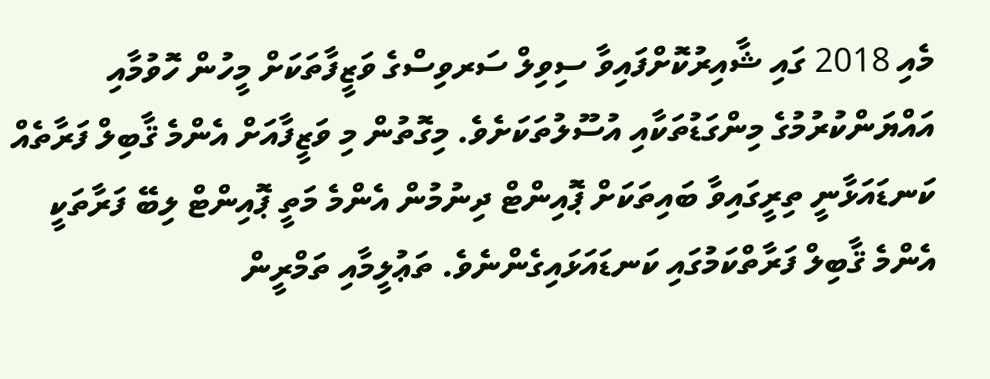މެއި 2018 ގައި ޝާއިރުކޮށްފައިވާ ސިވިލް ސަރވިސްގެ ވަޒީފާތަކަށް މީހުން ހޮވުމާއި އައްޔަންކުރުމުގެ މިންގަޑުތަކާއި އުސޫލުތަކަށެވެ. މިގޮތުން މި ވަޒީފާއަށް އެންމެ ޤާބިލް ފަރާތެއް ކަނޑައަޅާނީ ތިރީގައިވާ ބައިތަކަށް ޕޮއިންޓް ދިނުމުން އެންމެ މަތީ ޕޮއިންޓް ލިބޭ ފަރާތަކީ އެންމެ ޤާބިލް ފަރާތްކަމުގައި ކަނޑައަޅައިގެންނެވެ. ތަޢުލީމާއި ތަމްރީން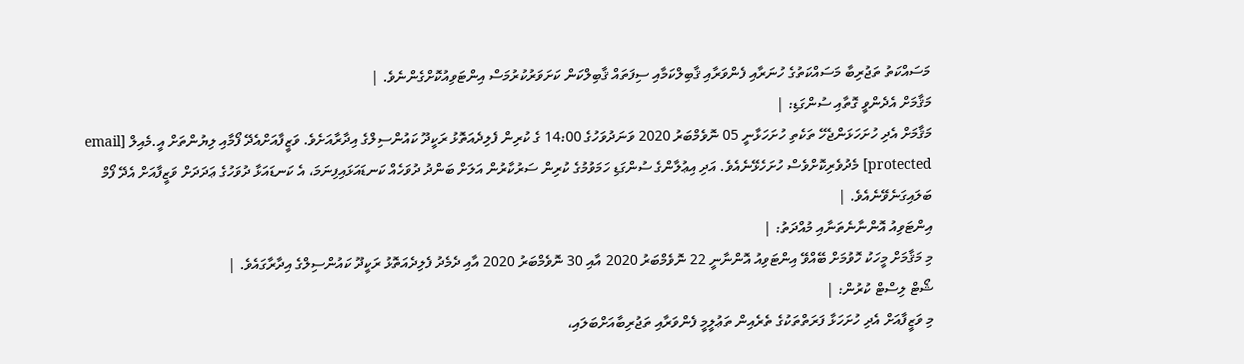މަސައްކަތު ތަޖުރިބާ މަސައްކަތުގެ ހުނަރާއި ފެންވަރާއި ޤާބިލްކަމާއި ސިފަތައް ޤާބިލްކަން ކަށަވަރުކުރުމަސް އިންޓަވިއުކޮށްގެންނެވެ. |
މަޤާމަށް އެދެންވީ ގޮތާއި ސުންގަޑި: |
މަޤާމަށް އެދި ހުށަހަޅަންޖެހޭ ތަކެތި ހުށަހަޅާނީ 05 ނޮވެމްބަރު 2020 ވަނަދުވަހުގެ 14:00 ގެ ކުރިން ފެލިދެއަތޮޅު ރަކީދޫ ކައުންސިލްގެ އިދާރާއަށެވެ. ވަޒީފާއަށްއެދޭ ފޯމާއި ލިޔުންތަށް އީ.މެއިލް [email protected] މެދުވެރިކޮށްވެސް ހުށަހެޅޭނެއެވެ. އަދި އިޢުލާންގެ ސުންގަޑި ހަމަވުމުގެ ކުރިން ސަރުކާރުން އަލަށް ބަންދު ދުވަހެއް ކަނޑައަޅައިފިނަމަ، އެ ކަނޑައަޅާ ދުވަހުގެ ޢަދަދަށް ވަޒީފާއަށް އެދޭ ފޯމް ބަލައިގަނެވޭނެއެވެ. |
އިންޓަވިއު އޮންނާނެތަނާއި މުއްދަތު: |
މި މަޤާމަށް މީހަކު ހޮވުމަށް ބޭއްވޭ އިންޓަވިއު އޮންނާނީ 22 ނޮވެމްބަރު 2020 އާއި 30 ނޮވެމްބަރު 2020 އާއި ދެމެދު ފެލިދެއަތޮޅު ރަކީދޫ ކައުންސިލްގެ އިދާރާގައެވެ. |
ޝޯޓް ލިސްޓް ކުރުން: |
މި ވަޒީފާއަށް އެދި ހުށަހަޅާ ފަރަތްތަކުގެ ތެރެއިން ތަޢުލީމީ ފެންވަރާއި ތަޖުރިބާއަށްބަލައި،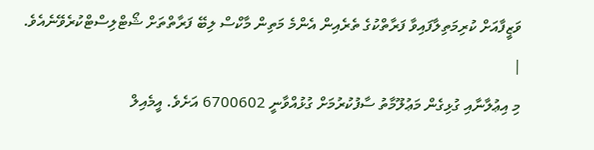ވަޒީފާއަށް ކުރިމަތިލާފައިވާ ފަރާތްކުގެ ތެރެއިން އެންމެ މަތިން މާކްސް ލިބޭ ފަރާތްތަށް ޝޯޓްލިސްޓްކުރެވޭނެއެވެ. |
މި އިޢުލާނާއި ގުޅިގެން މަޢުލޫމާތު ސާފުކުރުމަށް ގުޅުއްވާނީ 6700602 އަށެވެ. އީމެއިލް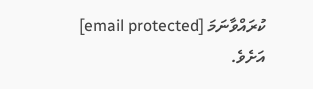ކުރައްވާނަމަ [email protected] އަށެވެ.